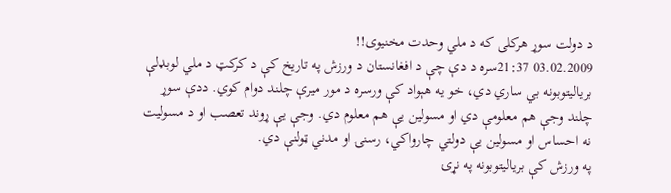د دولت سوړ هرکلی که د ملي وحدت مخنیوی!!
03.02.2009 21:37سره د دې چې د افغانستان د ورزش په تاریخ کې د کرکټ د ملي لوبډلې بریالیتوبونه بي ساري دي، خو يه هېواد کې ورسره د مور میرې چلند دوام کوي. ددې سوړ چلند وجې هم معلومې دي او مسولین یې هم معلوم دي. وجې یې ړوند تعصب او د مسولیت نه احساس او مسولین یې دولتي چارواکي، رسنۍ او مدني ټولنې دي.
په ورزش کې بریالیتوبونه په نړۍ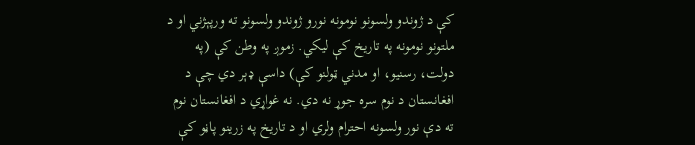کې د ژوندو ولسونو نومونه نورو ژوندو ولسونو ته ورپېژني او د ملتونو نومونه په تاریخ کې لیکي. زموږ په وطن کې (په دولت، رسنیو، او مدني ټولنو کې) داسې ډېر دي چې د افغانستان د نوم سره جوړ نه دي. نه غواړي د افغانستان نوم ته دې نور ولسونه احترام ولري او د تاریخ په زرینو پاڼو کې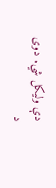دې ولیکل شي. دوی د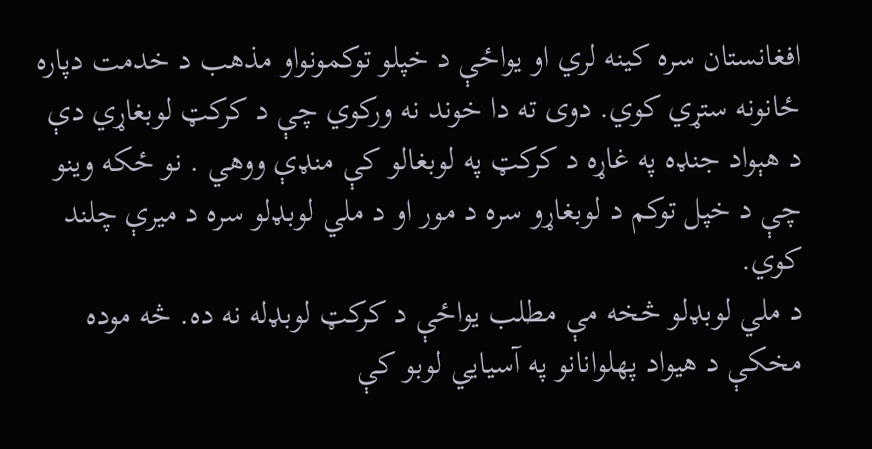افغانستان سره کینه لري او یواځې د خپلو توکمونواو مذهب د خدمت دپاره ځانونه ستړي کوي. دوی ته دا خوند نه ورکوي چې د کرکټ لوبغاړي دې د هېواد جنډه په غاړه د کرکټ په لوبغالو کې منډې ووهي . نو ځکه وینو چې د خپل توکم د لوبغاړو سره د مور او د ملي لوبډلو سره د میرې چلند کوي.
د ملي لوبډلو څخه مې مطلب یواځې د کرکټ لوبډله نه ده. څه موده مخکې د هیواد پهلوانانو په آسیايي لوبو کې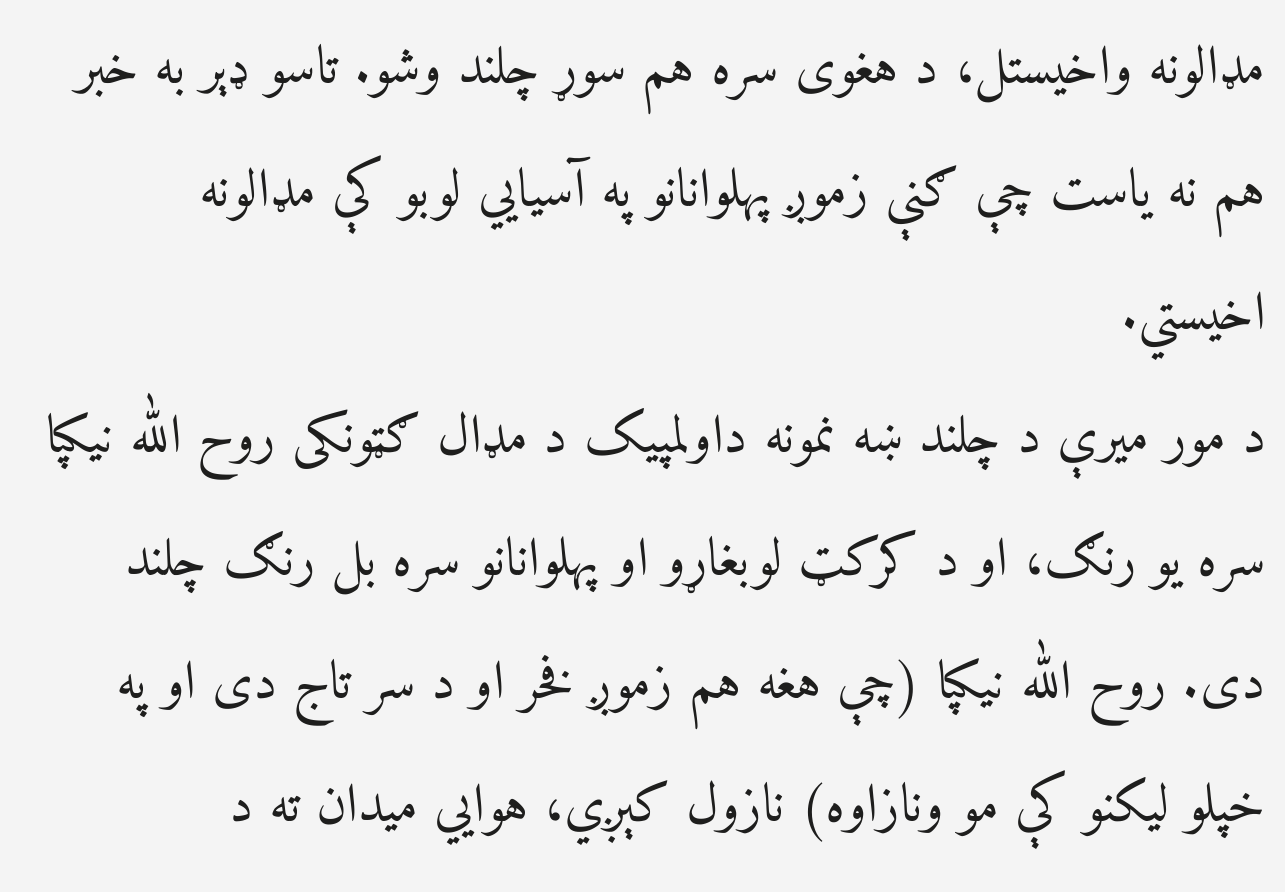مډالونه واخیستل، د هغوی سره هم سوړ چلند وشو. تاسو ډېر به خبر هم نه یاست چې ګنې زموږ پهلوانانو په آسیايي لوبو کې مډالونه اخیستي.
د مور میرې د چلند ښه نمونه داولمپیک د مډال ګټونکی روح الله نیکپا سره یو رنګ، او د کرکټ لوبغاړو او پهلوانانو سره بل رنګ چلند دی. روح الله نیکپا (چې هغه هم زموږ فخر او د سر تاج دی او په خپلو لیکنو کې مو ونازاوه) نازول کېږي، هوایي میدان ته د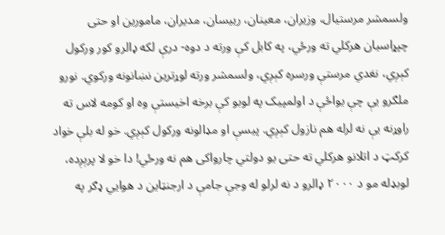ولسمشر مرستیال، وزیران، معینان، رییسان، مدیران، مامورین او حتی چپړاسیان هرکلي ته ورځي، په کابل کې ورته د دوه- درې لکه ډالرو کور ورکول کېږي، نغدي مرستې ورسره کېږي، ولسمشر ورته لوړترین نښانونه ورکوي. نورو ملګرو یې چې یواځې د اولمپیک په لوبو کې برخه اخیستې وه او کومه لاس ته راوړنه یې نه لرله هم نازول کېږي. پیسې او مډالونه ورکول کېږي. خو له بلې خواد کرکټ د اتلانو هرکلي ته حتی یو دولتي چارواکی هم نه ورځي! دا خو لا پرېږده، لوبډله مو د ۲۰۰۰ ډالرو د نه لرلو له وجې جامې د ارجنټاین د هوایي ډګر په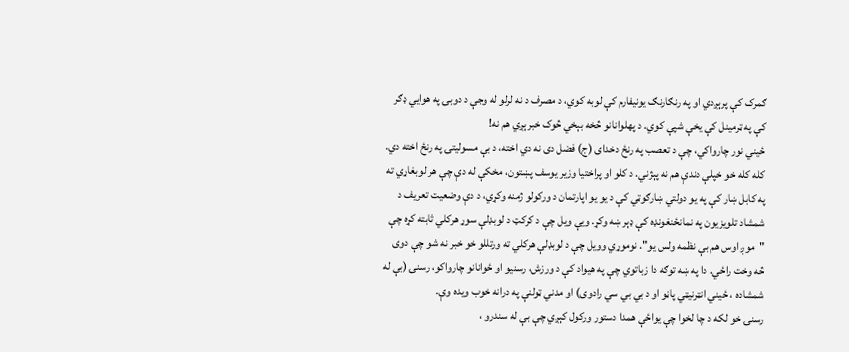ګمرک کې پرېږدي او په رنګارنګ یونیفارم کې لوبه کوي، د مصرف د نه لرلو له وجې د دوبۍ په هوایي ډګر کې په ټرمینل کې یخې شپې کوي. د پهلوانانو څخه بېخي څوک خبرېږي هم نه!
ځیني نور چارواکي، چې د تعصب په رنځ دخدای (ج) فضل دی نه دي اخته، د بې مسولیتۍ په رنځ اخته دي. کله کله خو خپلې دندې هم نه پېژني. د کلو او پراختیا وزیر یوسف پښتون، مخکې له دې چې هر لوبغاړي ته په کابل ښار کې په یو دولتي ښارګوټي کې د یو یو اپارتمان د ورکولو ژمنه وکړي، د دې وضعیت تعریف د شمشاد تلویزیون په نمانځنغونډه کې ډېر ښه وکړ. ویې ویل چې د کرکټ د لوبډلې سوړ هرکلي ثابته کړه چې "موږ اوس هم بې نظمه ولس یو". نوموړي وویل چې د لوبډلې هرکلي ته ورتللو خو خبر نه شو چې دوی څه وخت راځي. دا په ښه توګه دا زباتوي چې په هیواد کې د ورزش، رسنیو او ځوانانو چارواکو، رسنۍ (بې له شمشاده ، ځیني انټرنیټي پاڼو او د بي بي سي رادوی) او مدني ټولنې په درانه خوب ویده وې.
رسنۍ خو لکه د چا لخوا چې یواځې همدا دستور ورکول کېږي چې بې له سندرو ،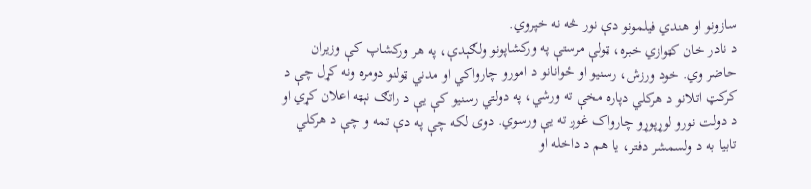سازونو او هندي فیلمونو دې نور څه نه خپروي.
د نادر خان کټوازي خبره، ټولې مرستې په ورکشاپونو ولګېدې، په هر ورکشاپ کې وزیران حاضر وي. خود ورزش، رسنیو او ځوانانو د امورو چارواکي او مدني ټولنو دومره ونه کړل چې د کرکټ اتلانو د هرکلي دپاره مخې ته ورشي، په دولتي رسنیو کې يې د راتګ نېټه اعلان کړي او د دولت نورو لوړپوړو چارواک غوږ ته يې ورسوي. دوی لکه چې په دې تمه و چې د هرکلي تابیا به د ولسمشر دفتر، یا هم د داخله او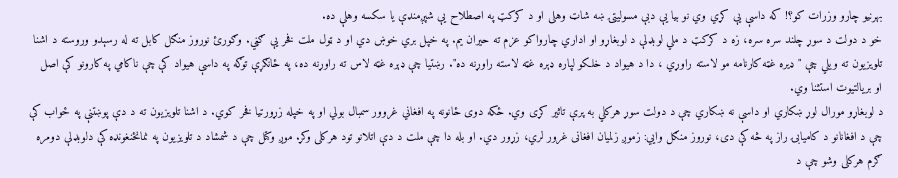بهرنیو چارو وزرات کو؟! که داسې یې کړي وي نو بیا يې دبې مسولیتۍ ښه شاټ وهلی او د کرکټ په اصطلاح یې شپږمنډې یا سکسه وهلې ده.
خو د دولت د سوړ چلند سره سره، زه د کرکټ د ملي لوبډلې د لوبغاړو او اداري چارواکو عزم ته حیران یم. په خپل بري خوښ دي او د ټول ملت فخر یې ګڼي. وګورئ نوروز منګل کابل ته له رسېدو وروسته د اشنا تلویزیون ته ویلي چې " ډیره غټه کارنامه مو لاسته راوړي ، دا د هیواد د خلکو لپاره ډېره غټه لاسته راوړنه ده". رښتیا چې ډېره غټه لاس ته راوړنه ده، په ځانګړې توګه په داسې هیواد کې چې ناکامي په کارونو کې اصل او بریالتیوت استثنا وي.
د لوبغاړو مورال لوړ ښکاري او داسې نه ښکاري چې د دولت سوړ هرکلي به پرې تاثیر کړی وي. ځکه دوی ځانونه په افغاني غروور سمبال بولي او په خپله زړورتیا فخر کوي. د اشنا تلویزیون ته د دې پوښتنې په ځواب کې چې د افغانانو د کامیابۍ راز په څه کې دی، نوروز منګل وایي: زموږ زلمیان افغانی غرور لري، زړور دي. او بله دا چې ملت د دې اتلانو تود هرکلی وکړ. موږ وکتل چې د شمشاد د تلویزیون په نمانځنغونډه کې دلوبډلې دومره ګرم هرکلی وشو چې د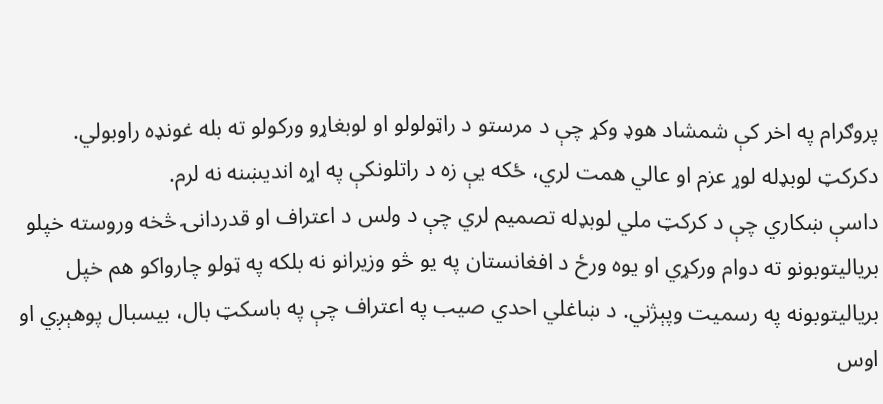پروګرام په اخر کې شمشاد هوډ وکړ چې د مرستو د راټولولو او لوبغاړو ورکولو ته بله غونډه راوبولي.
دکرکټ لوبډله لوړ عزم او عالي همت لري، ځکه یې زه د راتلونکې په اړه انديښنه نه لرم.
داسې ښکاري چې د کرکټ ملي لوبډله تصمیم لري چې د ولس د اعتراف او قدردانۍ څخه وروسته خپلو بریالیتوبونو ته دوام ورکړي او یوه ورځ د افغانستان په یو څو وزیرانو نه بلکه په ټولو چارواکو هم خپل بریالیتوبونه په رسمیت وپېژني. د ښاغلي احدي صیب په اعتراف چې په باسکټ بال، بیسبال پوهېږي او اوس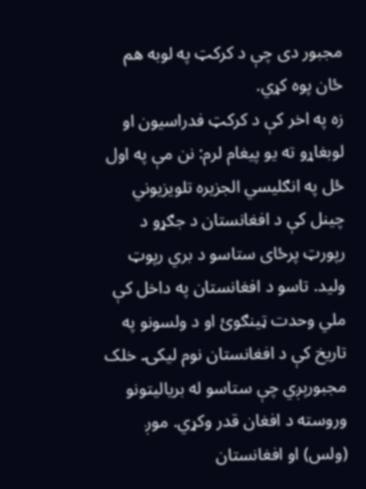مجبور دی چې د کرکټ په لوبه هم ځان پوه کړي.
زه په اخر کې د کرکټ فدراسیون او لوبغاړو ته یو پیغام لرم: نن مې په اول ځل په انګلیسي الجزیره تلویزیوني چينل کې د افغانستان د جګړو د رپورټ پرځای ستاسو د بري رپوټ ولید. تاسو د افغانستان په داخل کې ملي وحدت ټینګوئ او د ولسونو په تاریخ کې د افغانستان نوم لیکۍ. خلک مجبورېږي چې ستاسو له بریالیتونو وروسته د افغان قدر وکړي. موږ (ولس) او افغانستان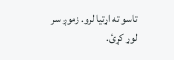تاسو ته اړتیا لرو. زموږ سر لوړ کړئ.